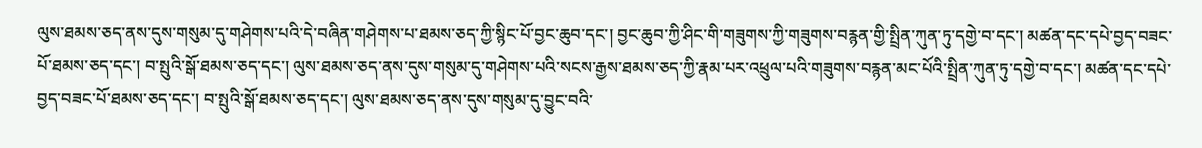ལུས་ཐམས་ཅད་ནས་དུས་གསུམ་དུ་གཤེགས་པའི་དེ་བཞིན་གཤེགས་པ་ཐམས་ཅད་ཀྱི་སྙིང་པོ་བྱང་ཆུབ་དང་། བྱང་ཆུབ་ཀྱི་ཤིང་གི་གཟུགས་ཀྱི་གཟུགས་བརྙན་གྱི་སྤྲིན་ཀུན་ཏུ་དགྱེ་བ་དང་། མཚན་དང་དཔེ་བྱད་བཟང་པོ་ཐམས་ཅད་དང་། བ་སྤུའི་སྒོ་ཐམས་ཅད་དང་། ལུས་ཐམས་ཅད་ནས་དུས་གསུམ་དུ་གཤེགས་པའི་སངས་རྒྱས་ཐམས་ཅད་ཀྱི་རྣམ་པར་འཕྲུལ་པའི་གཟུགས་བརྙན་མང་པོའི་སྤྲིན་ཀུན་ཏུ་དགྱེ་བ་དང་། མཚན་དང་དཔེ་བྱད་བཟང་པོ་ཐམས་ཅད་དང་། བ་སྤུའི་སྒོ་ཐམས་ཅད་དང་། ལུས་ཐམས་ཅད་ནས་དུས་གསུམ་དུ་བྱུང་བའི་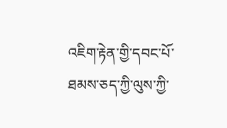འཇིག་རྟེན་གྱི་དབང་པོ་ཐམས་ཅད་ཀྱི་ལུས་ཀྱི་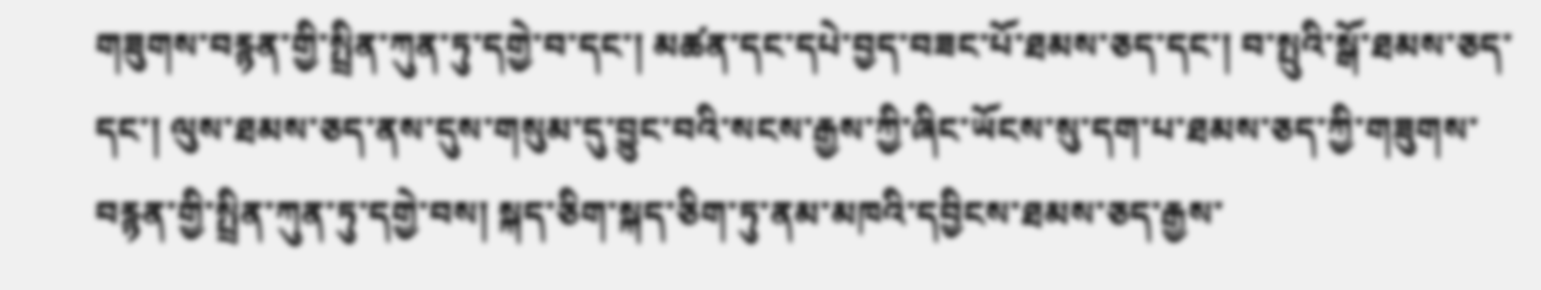གཟུགས་བརྙན་གྱི་སྤྲིན་ཀུན་ཏུ་དགྱེ་བ་དང་། མཚན་དང་དཔེ་བྱད་བཟང་པོ་ཐམས་ཅད་དང་། བ་སྤུའི་སྒོ་ཐམས་ཅད་དང་། ལུས་ཐམས་ཅད་ནས་དུས་གསུམ་དུ་བྱུང་བའི་སངས་རྒྱས་ཀྱི་ཞིང་ཡོངས་སུ་དག་པ་ཐམས་ཅད་ཀྱི་གཟུགས་བརྙན་གྱི་སྤྲིན་ཀུན་ཏུ་དགྱེ་བས། སྐད་ཅིག་སྐད་ཅིག་ཏུ་ནམ་མཁའི་དབྱིངས་ཐམས་ཅད་རྒྱས་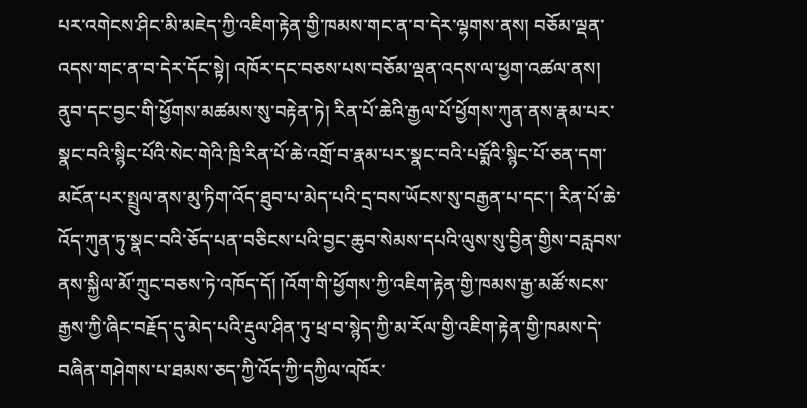པར་འགེངས་ཤིང་མི་མཇེད་ཀྱི་འཇིག་རྟེན་གྱི་ཁམས་གང་ན་བ་དེར་ལྷགས་ནས། བཅོམ་ལྡན་འདས་གང་ན་བ་དེར་དོང་སྟེ། འཁོར་དང་བཅས་པས་བཅོམ་ལྡན་འདས་ལ་ཕྱག་འཚལ་ནས། ནུབ་དང་བྱང་གི་ཕྱོགས་མཚམས་སུ་བརྟེན་ཏེ། རིན་པོ་ཆེའི་རྒྱལ་པོ་ཕྱོགས་ཀུན་ནས་རྣམ་པར་སྣང་བའི་སྙིང་པོའི་སེང་གེའི་ཁྲི་རིན་པོ་ཆེ་འགྲོ་བ་རྣམ་པར་སྣང་བའི་པདྨོའི་སྙིང་པོ་ཅན་དག་མངོན་པར་སྤྲུལ་ནས་མུ་ཏིག་འོད་ཐུབ་པ་མེད་པའི་དྲ་བས་ཡོངས་སུ་བརྒྱན་པ་དང་། རིན་པོ་ཆེ་འོད་ཀུན་ཏུ་སྣང་བའི་ཅོད་པན་བཅིངས་པའི་བྱང་ཆུབ་སེམས་དཔའི་ལུས་སུ་བྱིན་གྱིས་བརླབས་ནས་སྐྱིལ་མོ་ཀྲུང་བཅས་ཏེ་འཁོད་དོ། །འོག་གི་ཕྱོགས་ཀྱི་འཇིག་རྟེན་གྱི་ཁམས་རྒྱ་མཚོ་སངས་རྒྱས་ཀྱི་ཞིང་བརྗོད་དུ་མེད་པའི་རྡུལ་ཤིན་ཏུ་ཕྲ་བ་སྙེད་ཀྱི་མ་རོལ་གྱི་འཇིག་རྟེན་གྱི་ཁམས་དེ་བཞིན་གཤེགས་པ་ཐམས་ཅད་ཀྱི་འོད་ཀྱི་དཀྱིལ་འཁོར་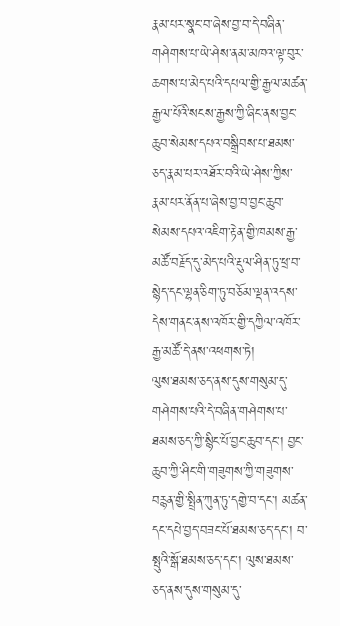རྣམ་པར་སྣང་བ་ཞེས་བྱ་བ་དེ་བཞིན་གཤེགས་པ་ཡེ་ཤེས་ནམ་མཁའ་ལྟ་བུར་ཆགས་པ་མེད་པའི་དཔལ་གྱི་རྒྱལ་མཚན་རྒྱལ་པོའི་སངས་རྒྱས་ཀྱི་ཞིང་ནས་བྱང་ཆུབ་སེམས་དཔའ་བསྒྲིབས་པ་ཐམས་ཅད་རྣམ་པར་འཐོར་བའི་ཡེ་ཤེས་ཀྱིས་རྣམ་པར་ནོན་པ་ཞེས་བྱ་བ་བྱང་ཆུབ་སེམས་དཔའ་འཇིག་རྟེན་གྱི་ཁམས་རྒྱ་མཚོ་བརྗོད་དུ་མེད་པའི་རྡུལ་ཤིན་ཏུ་ཕྲ་བ་སྙེད་དང་ལྷན་ཅིག་ཏུ་བཅོམ་ལྡན་འདས་དེས་གནང་ནས་འཁོར་གྱི་དཀྱིལ་འཁོར་རྒྱ་མཚོ་དེ་ནས་འཕགས་ཏེ།
ལུས་ཐམས་ཅད་ནས་དུས་གསུམ་དུ་གཤེགས་པའི་དེ་བཞིན་གཤེགས་པ་ཐམས་ཅད་ཀྱི་སྙིང་པོ་བྱང་ཆུབ་དང་། བྱང་ཆུབ་ཀྱི་ཤིང་གི་གཟུགས་ཀྱི་གཟུགས་བརྙན་གྱི་སྤྲིན་ཀུན་ཏུ་དགྱེ་བ་དང་། མཚན་དང་དཔེ་བྱད་བཟང་པོ་ཐམས་ཅད་དང་། བ་སྤུའི་སྒོ་ཐམས་ཅད་དང་། ལུས་ཐམས་ཅད་ནས་དུས་གསུམ་དུ་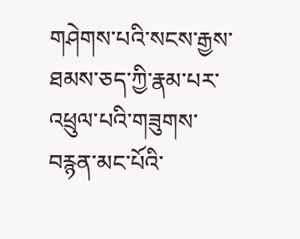གཤེགས་པའི་སངས་རྒྱས་ཐམས་ཅད་ཀྱི་རྣམ་པར་འཕྲུལ་པའི་གཟུགས་བརྙན་མང་པོའི་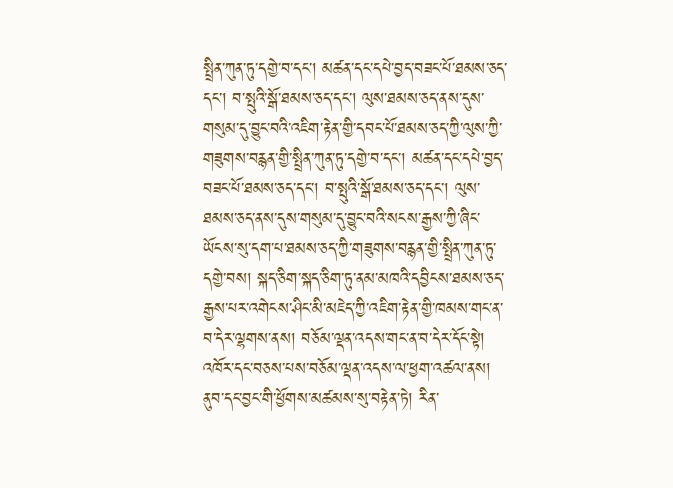སྤྲིན་ཀུན་ཏུ་དགྱེ་བ་དང་། མཚན་དང་དཔེ་བྱད་བཟང་པོ་ཐམས་ཅད་དང་། བ་སྤུའི་སྒོ་ཐམས་ཅད་དང་། ལུས་ཐམས་ཅད་ནས་དུས་གསུམ་དུ་བྱུང་བའི་འཇིག་རྟེན་གྱི་དབང་པོ་ཐམས་ཅད་ཀྱི་ལུས་ཀྱི་གཟུགས་བརྙན་གྱི་སྤྲིན་ཀུན་ཏུ་དགྱེ་བ་དང་། མཚན་དང་དཔེ་བྱད་བཟང་པོ་ཐམས་ཅད་དང་། བ་སྤུའི་སྒོ་ཐམས་ཅད་དང་། ལུས་ཐམས་ཅད་ནས་དུས་གསུམ་དུ་བྱུང་བའི་སངས་རྒྱས་ཀྱི་ཞིང་ཡོངས་སུ་དག་པ་ཐམས་ཅད་ཀྱི་གཟུགས་བརྙན་གྱི་སྤྲིན་ཀུན་ཏུ་དགྱེ་བས། སྐད་ཅིག་སྐད་ཅིག་ཏུ་ནམ་མཁའི་དབྱིངས་ཐམས་ཅད་རྒྱས་པར་འགེངས་ཤིང་མི་མཇེད་ཀྱི་འཇིག་རྟེན་གྱི་ཁམས་གང་ན་བ་དེར་ལྷགས་ནས། བཅོམ་ལྡན་འདས་གང་ན་བ་དེར་དོང་སྟེ། འཁོར་དང་བཅས་པས་བཅོམ་ལྡན་འདས་ལ་ཕྱག་འཚལ་ནས། ནུབ་དང་བྱང་གི་ཕྱོགས་མཚམས་སུ་བརྟེན་ཏེ། རིན་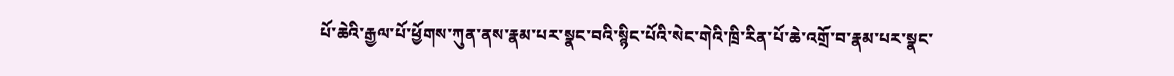པོ་ཆེའི་རྒྱལ་པོ་ཕྱོགས་ཀུན་ནས་རྣམ་པར་སྣང་བའི་སྙིང་པོའི་སེང་གེའི་ཁྲི་རིན་པོ་ཆེ་འགྲོ་བ་རྣམ་པར་སྣང་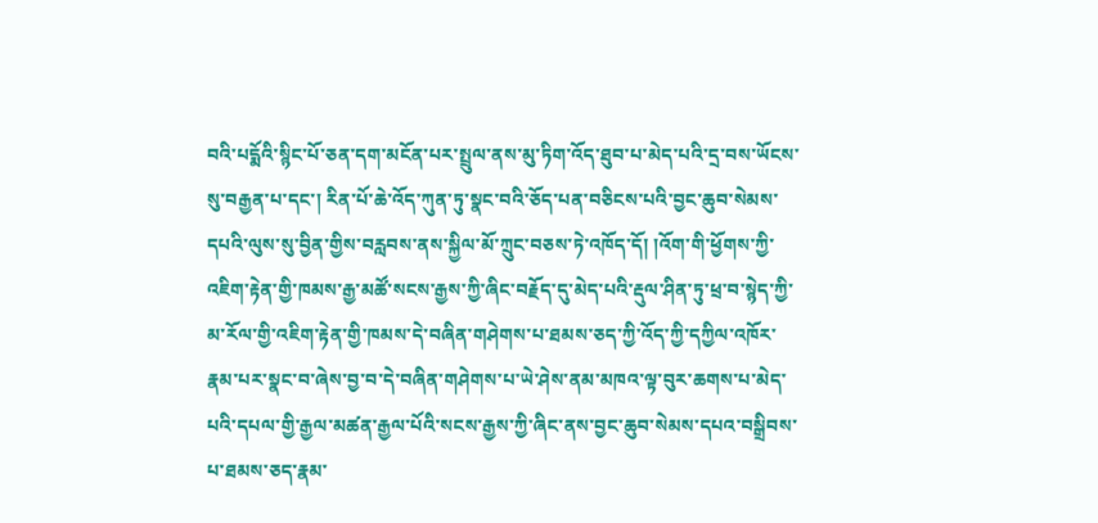བའི་པདྨོའི་སྙིང་པོ་ཅན་དག་མངོན་པར་སྤྲུལ་ནས་མུ་ཏིག་འོད་ཐུབ་པ་མེད་པའི་དྲ་བས་ཡོངས་སུ་བརྒྱན་པ་དང་། རིན་པོ་ཆེ་འོད་ཀུན་ཏུ་སྣང་བའི་ཅོད་པན་བཅིངས་པའི་བྱང་ཆུབ་སེམས་དཔའི་ལུས་སུ་བྱིན་གྱིས་བརླབས་ནས་སྐྱིལ་མོ་ཀྲུང་བཅས་ཏེ་འཁོད་དོ། །འོག་གི་ཕྱོགས་ཀྱི་འཇིག་རྟེན་གྱི་ཁམས་རྒྱ་མཚོ་སངས་རྒྱས་ཀྱི་ཞིང་བརྗོད་དུ་མེད་པའི་རྡུལ་ཤིན་ཏུ་ཕྲ་བ་སྙེད་ཀྱི་མ་རོལ་གྱི་འཇིག་རྟེན་གྱི་ཁམས་དེ་བཞིན་གཤེགས་པ་ཐམས་ཅད་ཀྱི་འོད་ཀྱི་དཀྱིལ་འཁོར་རྣམ་པར་སྣང་བ་ཞེས་བྱ་བ་དེ་བཞིན་གཤེགས་པ་ཡེ་ཤེས་ནམ་མཁའ་ལྟ་བུར་ཆགས་པ་མེད་པའི་དཔལ་གྱི་རྒྱལ་མཚན་རྒྱལ་པོའི་སངས་རྒྱས་ཀྱི་ཞིང་ནས་བྱང་ཆུབ་སེམས་དཔའ་བསྒྲིབས་པ་ཐམས་ཅད་རྣམ་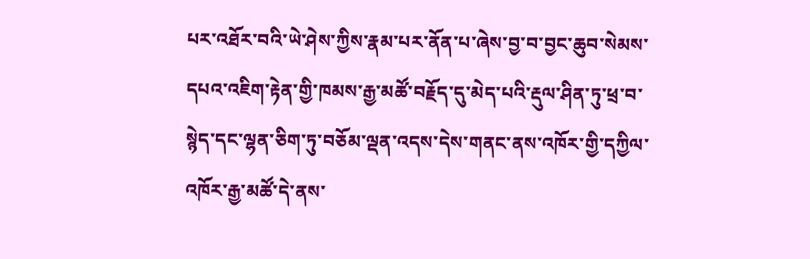པར་འཐོར་བའི་ཡེ་ཤེས་ཀྱིས་རྣམ་པར་ནོན་པ་ཞེས་བྱ་བ་བྱང་ཆུབ་སེམས་དཔའ་འཇིག་རྟེན་གྱི་ཁམས་རྒྱ་མཚོ་བརྗོད་དུ་མེད་པའི་རྡུལ་ཤིན་ཏུ་ཕྲ་བ་སྙེད་དང་ལྷན་ཅིག་ཏུ་བཅོམ་ལྡན་འདས་དེས་གནང་ནས་འཁོར་གྱི་དཀྱིལ་འཁོར་རྒྱ་མཚོ་དེ་ནས་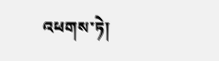འཕགས་ཏེ།